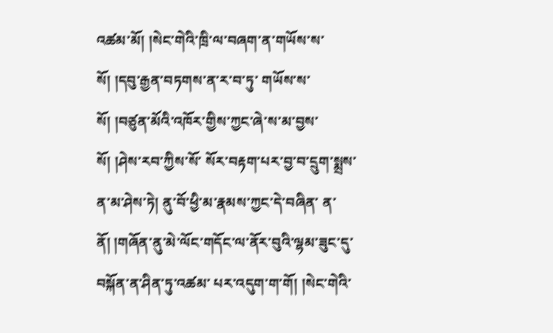འཚམ་མོ། །སེང་གེའི་ཁྲི་ལ་བཞག་ན་གཡོས་ས་སོ། །དབུ་རྒྱན་བཏགས་ན་ར་བ་ཏུ་ གཡོས་ས་སོ། །བཙུན་མོའི་འཁོར་གྱིས་ཀྱང་ཞེ་ས་མ་བྱས་སོ། །ཤེས་རབ་ཀྱིས་སོ་ སོར་བརྟག་པར་བྱ་བ་དྲུག་སྨྲས་ན་མ་ཤེས་ཏེ། ནུ་བོ་ཕྱི་མ་རྣམས་ཀྱང་དེ་བཞིན་ ན་ནོ། །གཞོན་ནུ་མེ་ལོང་གདོང་ལ་ནོར་བུའི་ལྷམ་ཟུང་དུ་བསྐོན་ན་ཤིན་ཏུ་འཚམ་ པར་འདུག་ག་གོ། །སེང་གེའི་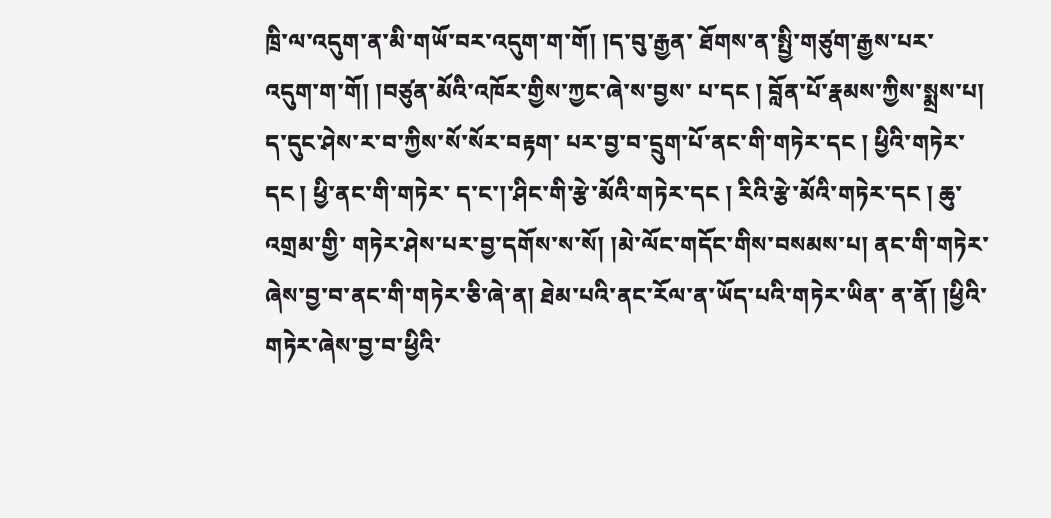ཁྲི་ལ་འདུག་ན་མི་གཡོ་བར་འདུག་ག་གོ། །ད་བུ་རྒྱན་ ཐོགས་ན་སྤྱི་གཙུག་རྒྱས་པར་འདུག་ག་གོ། །བཙུན་མོའི་འཁོར་གྱིས་ཀྱང་ཞེ་ས་བྱས་ པ་དང ། བློན་པོ་རྣམས་ཀྱིས་སྨྲས་པ། ད་དུང་ཤེས་ར་བ་ཀྱིས་སོ་སོར་བརྟག་ པར་བྱ་བ་དྲུག་པོ་ནང་གི་གཏེར་དང ། ཕྱིའི་གཏེར་དང ། ཕྱི་ནང་གི་གཏེར་ ད་ང་།་ཤིང་གི་རྩེ་མོའི་གཏེར་དང ། རིའི་རྩེ་མོའི་གཏེར་དང ། ཆུ་འགྲམ་གྱི་ གཏེར་ཤེས་པར་བྱ་དགོས་ས་སོ། །མེ་ལོང་གདོང་གིས་བསམས་པ། ནང་གི་གཏེར་ ཞེས་བྱ་བ་ནང་གི་གཏེར་ཅི་ཞེ་ན། ཐེམ་པའི་ནང་རོལ་ན་ཡོད་པའི་གཏེར་ཡིན་ ན་ནོ། །ཕྱིའི་གཏེར་ཞེས་བྱ་བ་ཕྱིའི་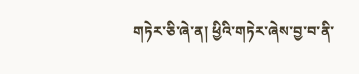གཏེར་ཅི་ཞེ་ན། ཕྱིའི་གཏེར་ཞེས་བྱ་བ་ནི་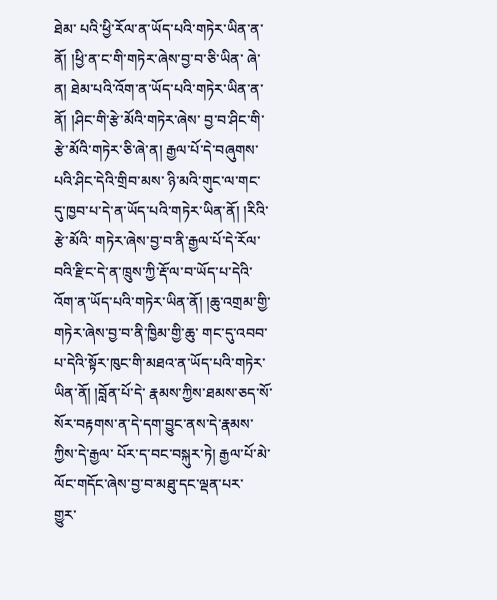ཐེམ་ པའི་ཕྱི་རོལ་ན་ཡོད་པའི་གཏེར་ཡིན་ན་ནོ། །ཕྱི་ན་ང་གི་གཏེར་ཞེས་བྱ་བ་ཅི་ཡིན་ ཞེ་ན། ཐེམ་པའི་འོག་ན་ཡོད་པའི་གཏེར་ཡིན་ན་ནོ། །ཤིང་གི་རྩེ་མོའི་གཏེར་ཞེས་ བྱ་བ་ཤིང་གི་རྩེ་མོའི་གཏེར་ཅི་ཞེ་ན། རྒྱལ་པོ་དེ་བཞུགས་པའི་ཤིང་དེའི་གྲིབ་མས་ ཉི་མའི་གུང་ལ་གང་དུ་ཁྱབ་པ་དེ་ན་ཡོད་པའི་གཏེར་ཡིན་ནོ། །རིའི་རྩེ་མོའི་ གཏེར་ཞེས་བྱ་བ་ནི་རྒྱལ་པོ་དེ་རོལ་བའི་རྫིང་དེ་ན་ཁྲུས་ཀྱི་རྡོ་ལ་བ་ཡོད་པ་དེའི་ འོག་ན་ཡོད་པའི་གཏེར་ཡིན་ནོ། །ཆུ་འགྲམ་གྱི་གཏེར་ཞེས་བྱ་བ་ནི་ཁྱིམ་གྱི་ཆུ་ གང་དུ་འབབ་པ་དེའི་སྟོར་ཁུང་གི་མཐའ་ན་ཡོད་པའི་གཏེར་ཡིན་ནོ། །བློན་པོ་དེ་ རྣམས་ཀྱིས་ཐམས་ཅད་སོ་སོར་བརྟགས་ན་དེ་དག་བྱུང་ནས་དེ་རྣམས་ཀྱིས་དེ་རྒྱལ་ པོར་ད་བང་བསྐུར་ཏེ། རྒྱལ་པོ་མེ་ལོང་གདོང་ཞེས་བྱ་བ་མཐུ་དང་ལྡན་པར་
གྱུར་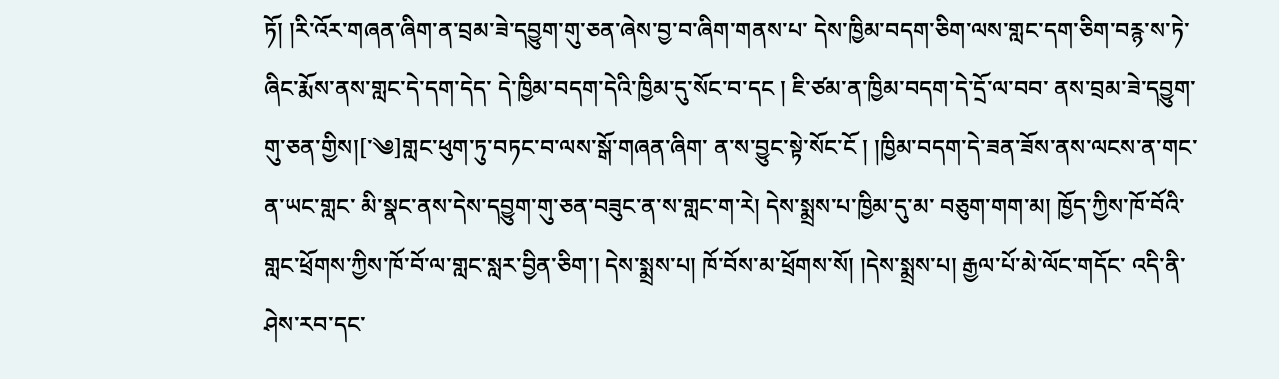ཏོ། །རི་འོར་གཞན་ཞིག་ན་བྲམ་ཟེ་དབྱུག་གུ་ཅན་ཞེས་བྱ་བ་ཞིག་གནས་པ་ དེས་ཁྱིམ་བདག་ཅིག་ལས་གླང་དག་ཅིག་བརྙ་ས་ཏེ་ཞིང་རྨོས་ནས་གླང་དེ་དག་དེད་ དེ་ཁྱིམ་བདག་དེའི་ཁྱིམ་དུ་སོང་བ་དང ། ཇི་ཙམ་ན་ཁྱིམ་བདག་དེ་དྲོ་ལ་བབ་ ནས་བྲམ་ཟེ་དབྱུག་གུ་ཅན་གྱིས།[་༄]གླང་ཕུག་ཏུ་བཏང་བ་ལས་སྒོ་གཞན་ཞིག་ ན་ས་བྱུང་སྟེ་སོང་ངོ ། །ཁྱིམ་བདག་དེ་ཟན་ཟོས་ནས་ལངས་ན་གང་ན་ཡང་གླང་ མི་སྣང་ནས་དེས་དབྱུག་གུ་ཅན་བཟུང་ན་ས་གླང་ག་རེ། དེས་སྨྲས་པ་ཁྱིམ་དུ་མ་ བཅུག་གག་མ། ཁྱོད་ཀྱིས་ཁོ་བོའི་གླང་ཕྲོགས་ཀྱིས་ཁོ་བོ་ལ་གླང་སླར་བྱིན་ཅིག་། དེས་སྨྲས་པ། ཁོ་བོས་མ་ཕྲོགས་སོ། །དེས་སྨྲས་པ། རྒྱལ་པོ་མེ་ལོང་གདོང་ འདི་ནི་ཤེས་རབ་དང་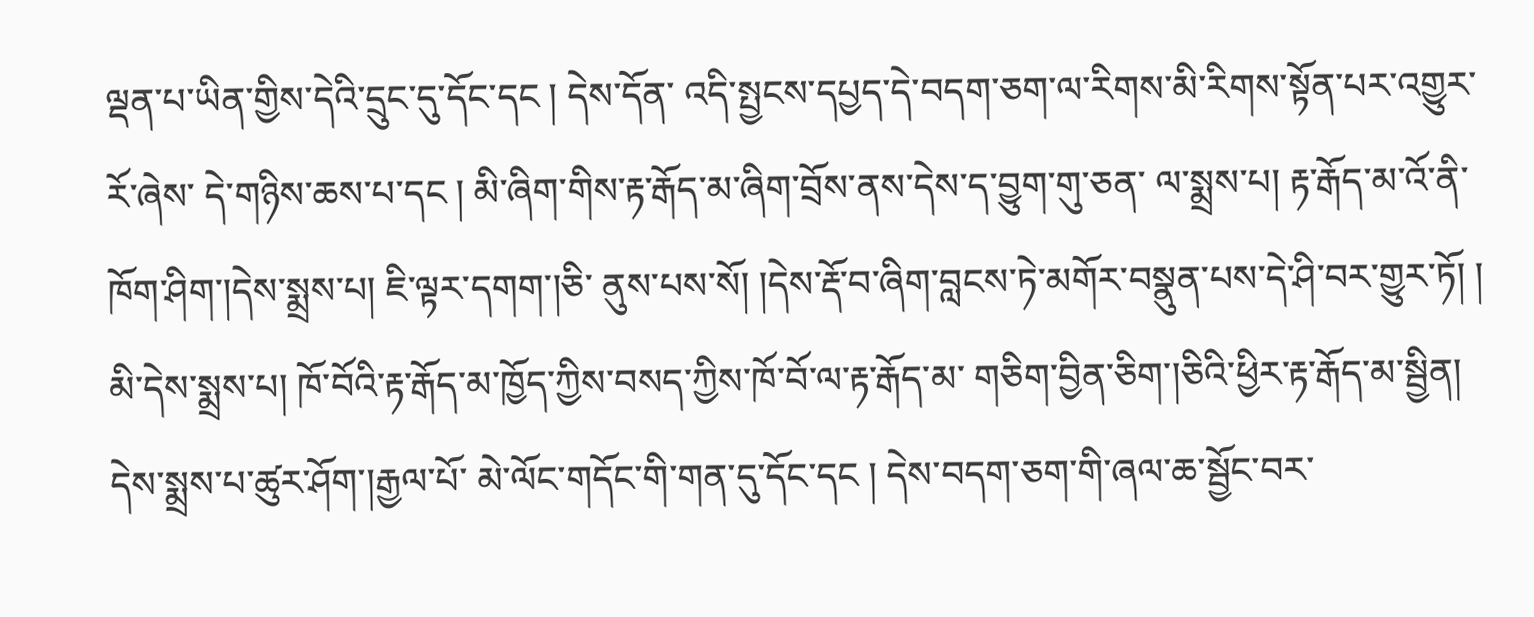ལྡན་པ་ཡིན་གྱིས་དེའི་དྲུང་དུ་དོང་དང ། དེས་དོན་ འདི་སྤྱངས་དཔྱད་དེ་བདག་ཅག་ལ་རིགས་མི་རིགས་སྟོན་པར་འགྱུར་རོ་ཞེས་ དེ་གཉིས་ཆས་པ་དང ། མི་ཞིག་གིས་རྟ་རྒོད་མ་ཞིག་བྲོས་ནས་དེས་ད་བྱུག་གུ་ཅན་ ལ་སྨྲས་པ། རྟ་རྒོད་མ་འོ་ནི་ཁོག་ཤིག་།དེས་སྨྲས་པ། ཇི་ལྟར་དགག་།ཅི་ ནུས་པས་སོ། །དེས་རྡོ་བ་ཞིག་བླངས་ཏེ་མགོར་བསྣུན་པས་དེ་ཤི་བར་གྱུར་ཏོ། ། མི་དེས་སྨྲས་པ། ཁོ་བོའི་རྟ་རྒོད་མ་ཁྱོད་ཀྱིས་བསད་ཀྱིས་ཁོ་བོ་ལ་རྟ་རྒོད་མ་ གཅིག་བྱིན་ཅིག་།ཅིའི་ཕྱིར་རྟ་རྒོད་མ་སྦྱིན། དེས་སྨྲས་པ་ཚུར་ཤོག་།རྒྱལ་པོ་ མེ་ལོང་གདོང་གི་གན་དུ་དོང་དང ། དེས་བདག་ཅག་གི་ཞལ་ཆ་སྦྱོང་བར་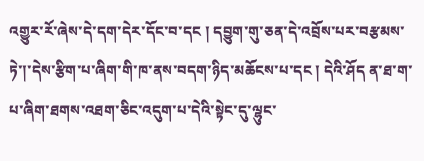འགྱུར་རོ་ཞེས་དེ་དག་དེར་དོང་བ་དང ། དབྱུག་གུ་ཅན་དེ་འབྲོས་པར་བརྩམས་ ཏེ་།་དེས་རྩིག་པ་ཞིག་གི་ཁ་ནས་བདག་ཉིད་མཆོངས་པ་དང ། དེའི་ཤོད ན་ཐ་ག་པ་ཞིག་ཐགས་འཐག་ཅིང་འདུག་པ་དེའི་སྟེང་དུ་ལྷུང་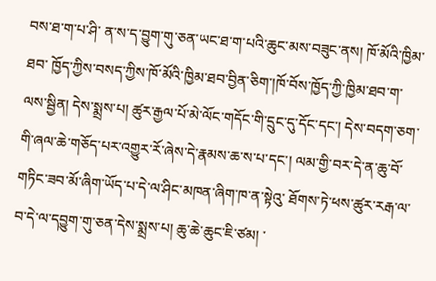བས་ཐ་ག་པ་ཤི་ ན་ས་ད་བྱུག་གུ་ཅན་ཡང་ཐ་ག་པའི་ཆུང་མས་བཟུང་ནས། ཁོ་མོའི་ཁྱིམ་ཐབ་ ཁྱོད་ཀྱིས་བསད་ཀྱིས་ཁོ་མོའི་ཁྱིམ་ཐབ་བྱིན་ཅིག་།ཁོ་བོས་ཁྱོད་ཀྱི་ཁྱིམ་ཐབ་ག་
ལས་སྦྱིན། དེས་སྨྲས་པ། ཚུར་རྒྱལ་པོ་མེ་ལོང་གདོང་གི་དྲུང་དུ་དོང་དང་། དེས་བདག་ཅག་གི་ཞལ་ཆེ་གཅོད་པར་འགྱུར་རོ་ཞེས་དེ་རྣམས་ཆ་ས་པ་དང་། ལམ་གྱི་བར་དེ་ན་ཆུ་བོ་གཏིང་ཟབ་མོ་ཞིག་ཡོད་པ་དེ་ལ་ཤིང་མཁན་ཞིག་ཁ་ན་སྟེའུ་ ཐོགས་ཏེ་ཕས་ཚུར་རརྒ་ལ་བ་དེ་ལ་དབྱུག་གུ་ཅན་དེས་སྨྲས་པ། ཆུ་ཆེ་ཆུང་ཇི་ཙམ། ་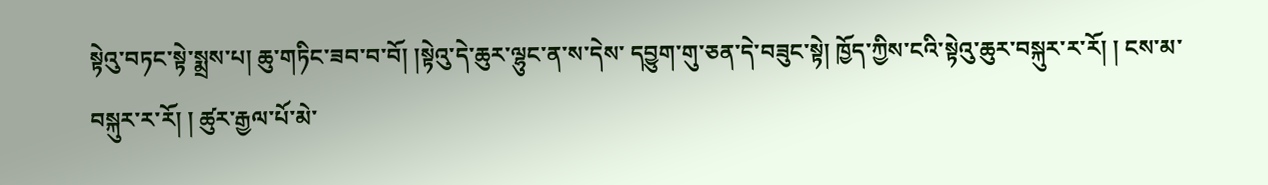སྟེའུ་བཏང་སྟེ་སྨྲས་པ། ཆུ་གཏིང་ཟབ་བ་བོ། །སྟེའུ་དེ་ཆུར་ལྷུང་ན་ས་དེས་ དབྱུག་གུ་ཅན་དེ་བཟུང་སྟེ། ཁྱོད་ཀྱིས་ངའི་སྟེའུ་ཆུར་བསྐུར་ར་རོ། ། ངས་མ་ བསྐུར་ར་རོ། ། ཚུར་རྒྱལ་པོ་མེ་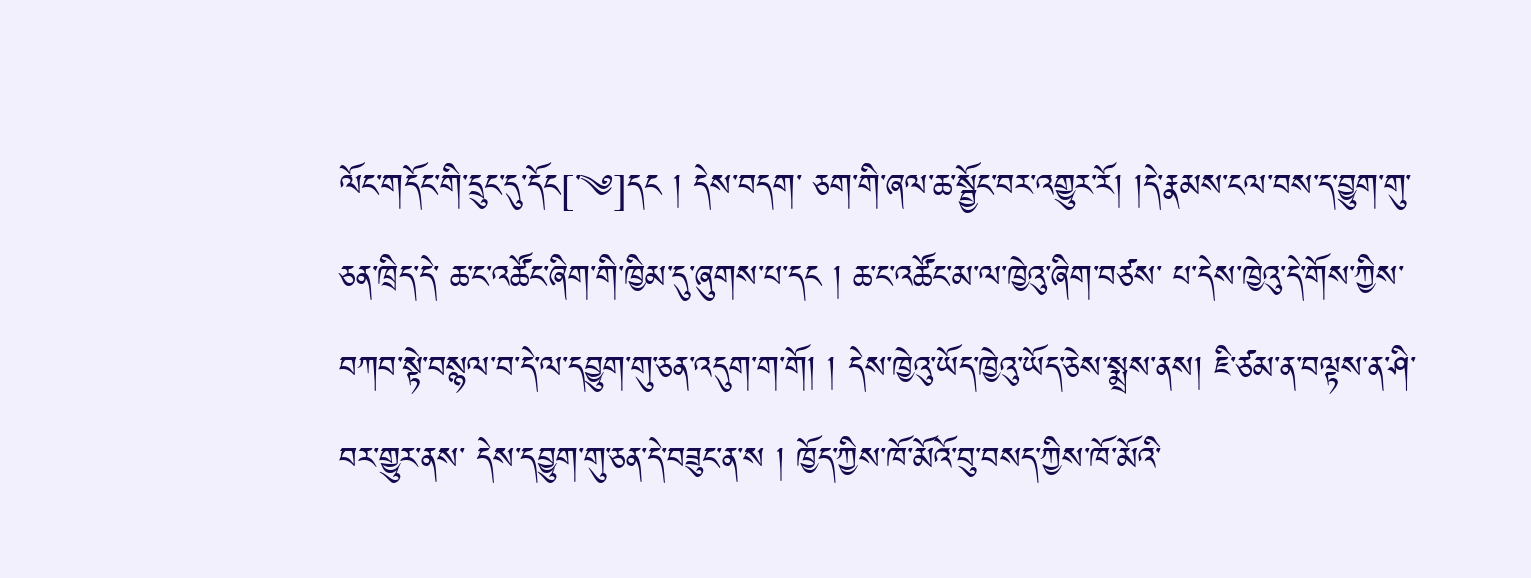ལོང་གདོང་གི་དྲུང་དུ་དོང[་༄]དང ། དེས་བདག་ ཅག་གི་ཞལ་ཆ་སྦྱོང་བར་འགྱུར་རོ། །དེ་རྣམས་ངལ་བས་ད་བྱུག་གུ་ཅན་ཁྲིད་དེ་ ཆ་ང་འཚོང་ཞིག་གི་ཁྱིམ་དུ་ཞུགས་པ་དང ། ཆ་ང་འཚོང་མ་ལ་ཁྱེའུ་ཞིག་བཙས་ པ་དེས་ཁྱེའུ་དེ་གོས་ཀྱིས་བཀབ་སྟེ་བསྙལ་བ་དེ་ལ་དབྱུག་གུ་ཅན་འདུག་ག་གོ། ། དེས་ཁྱེའུ་ཡོད་ཁྱེའུ་ཡོད་ཅེས་སྨྲས་ནས། ཇི་ཙམ་ན་བལྟས་ན་ཤི་བར་གྱུར་ནས་ དེས་དབྱུག་གུ་ཅན་དེ་བཟུང་ན་ས ། ཁྱོད་ཀྱིས་ཁོ་མོའོ་བུ་བསད་ཀྱིས་ཁོ་མོའི་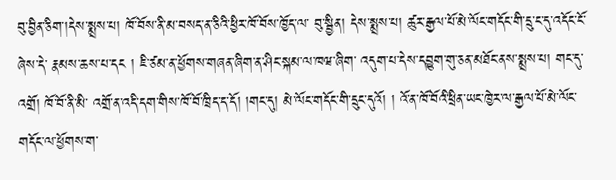བུ་བྱིན་ཅིག་།དེས་སྨྲས་པ། ཁོ་བོས་ནི་མ་བསད་ན་ཅིའི་ཕྱིར་ཁོ་བོས་ཁྱོད་ལ་ བུ་སྦྱིན། དེས་སྨྲས་པ། ཚུར་རྒྱལ་པོ་མེ་ལོང་གདོང་གི་དྲུ་ང་དུ་འདོང་ངོ་ཞེས་དེ་ རྣམས་ཆས་པ་དང ། ཇི་ཙམ་ན་ཕྱོགས་གཞན་ཞིག་ན་ཤིང་སྐམ་ལ་ཁཝ་ཞིག་ འདུག་པ་དེས་དབྱུག་གུ་ཅན་མཐོང་ནས་སྨྲས་པ། གང་དུ་འགྲོ། ཁོ་བོ་ནི་མི་ འགྲོ་ན་འདི་དག་གིས་ཁོ་བོ་ཁྲིད་ད་དོ། །གང་དུ། མེ་ལོང་གདོང་གི་དྲུང་དུའོ། ། འོ་ན་ཁོ་བོའི་ཕྲིན་ཡང་ཁྱེར་ལ་རྒྱལ་པོ་མེ་ལོང་གདོང་ལ་ཕྱོགས་ག་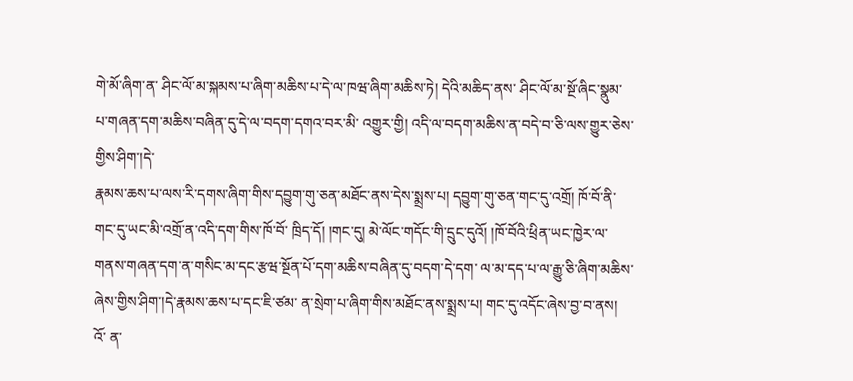གེ་མོ་ཞིག་ན་ ཤིང་ལོ་མ་སྐམས་པ་ཞིག་མཆིས་པ་དེ་ལ་ཁཝ་ཞིག་མཆིས་ཏེ། དེའི་མཆིད་ནས་ ཤིང་ལོ་མ་སྔོ་ཞིང་སྣུམ་པ་གཞན་དག་མཆིས་བཞིན་དུ་དེ་ལ་བདག་དགའ་བར་མི་ འགྱུར་གྱི། འདི་ལ་བདག་མཆིས་ན་བདེ་བ་ཅི་ལས་གྱུར་ཅེས་གྱིས་ཤིག་།དེ་
རྣམས་ཆས་པ་ལས་རི་དགས་ཞིག་གིས་དབྱུག་གུ་ཅན་མཐོང་ནས་དེས་སྨྲས་པ། དབྱུག་གུ་ཅན་གང་དུ་འགྲོ། ཁོ་བོ་ནི་གང་དུ་ཡང་མི་འགྲོ་ན་འདི་དག་གིས་ཁོ་བོ་ ཁྲིད་དོ། །གང་དུ། མེ་ལོང་གདོང་གི་དྲུང་དུའོ། །ཁོ་བོའི་ཕྲིན་ཡང་ཁྱེར་ལ་ གནས་གཞན་དག་ན་གསིང་མ་དང་རྩཝ་སྔོན་པོ་དག་མཆིས་བཞིན་དུ་བདག་དེ་དག་ ལ་མ་དད་པ་ལ་རྒྱུ་ཅི་ཞིག་མཆིས་ཞེས་གྱིས་ཤིག་།དེ་རྣམས་ཆས་པ་དང་ཇི་ཙམ་ ན་སྲེག་པ་ཞིག་གིས་མཐོང་ནས་སྨྲས་པ། གང་དུ་འདོང་ཞེས་བྱ་བ་ནས། འོ་ ན་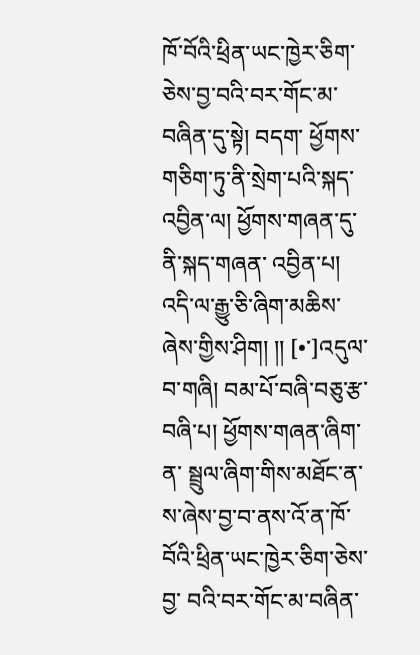ཁོ་བོའི་ཕྲིན་ཡང་ཁྱེར་ཅིག་ཅེས་བྱ་བའི་བར་གོང་མ་བཞིན་དུ་སྟེ། བདག་ ཕྱོགས་གཅིག་ཏུ་ནི་སྲེག་པའི་སྐད་འབྱིན་ལ། ཕྱོགས་གཞན་དུ་ནི་སྐད་གཞན་ འབྱིན་པ། འདི་ལ་རྒྱུ་ཅི་ཞིག་མཆིས་ཞེས་གྱིས་ཤིག། །། [•་]འདུལ་བ་གཞི། བམ་པོ་བཞི་བཅུ་རྩ་བཞི་པ། ཕྱོགས་གཞན་ཞིག་ན་ སྦྲུལ་ཞིག་གིས་མཐོང་ན་ས་ཞེས་བྱ་བ་ནས་འོ་ན་ཁོ་བོའི་ཕྲིན་ཡང་ཁྱེར་ཅིག་ཅེས་བྱ་ བའི་བར་གོང་མ་བཞིན་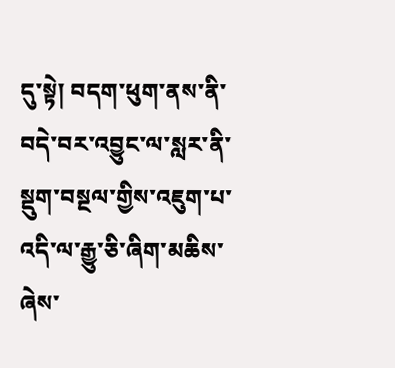དུ་སྟེ། བདག་ཕུག་ནས་ནི་བདེ་བར་འབྱུང་ལ་སླར་ནི་ སྡུག་བསྔལ་གྱིས་འཇུག་པ་འདི་ལ་རྒྱུ་ཅི་ཞིག་མཆིས་ཞེས་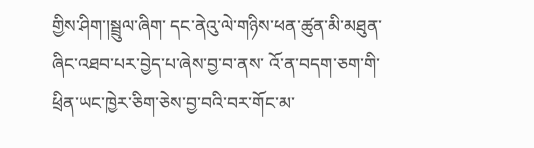གྱིས་ཤིག་།སྦྲུལ་ཞིག་ དང་ནེའུ་ལེ་གཉིས་ཕན་ཚུན་མི་མཐུན་ཞིང་འཐབ་པར་བྱེད་པ་ཞེས་བྱ་བ་ནས་ འོ་ན་བདག་ཅག་གི་ཕྲིན་ཡང་ཁྱེར་ཅིག་ཅེས་བྱ་བའི་བར་གོང་མ་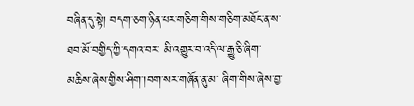བཞིན་དུ་སྟེ། བདག་ཅག་ཉིན་པར་གཅིག་གིས་གཅིག་མཐོང་ན་ས་ཐབ་མོ་བགྱིད་ཀྱི་དགའ་བར་ མི་འགྱུར་བ་འདི་ལ་རྒྱུ་ཅི་ཞིག་མཆིས་ཞེས་གྱིས་ཤིག་།བག་སར་གཞོན་ནུ་མ་ ཞིག་གིས་ཞེས་བྱ་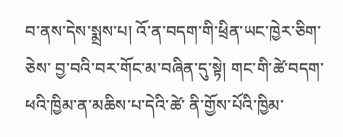བ་ནས་དེས་སྨྲས་པ། འོ་ན་བདག་གི་ཕྲིན་ཡང་ཁྱེར་ཅིག་ཅེས་ བྱ་བའི་བར་གོང་མ་བཞིན་དུ་སྟེ། གང་གི་ཚེ་བདག་ཕའི་ཁྱིམ་ན་མཆིས་པ་དེའི་ཚེ་ ནི་གྱོས་པོའི་ཁྱིམ་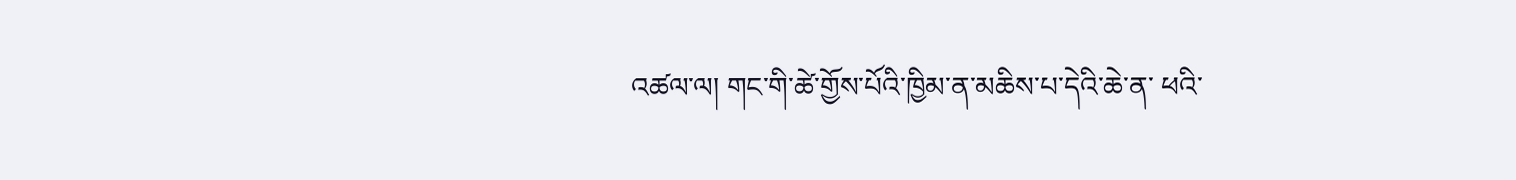འཚལ་ལ། གང་གི་ཚེ་གྱོས་པོའི་ཁྱིམ་ན་མཆིས་པ་དེའི་ཆེ་ན་ ཕའི་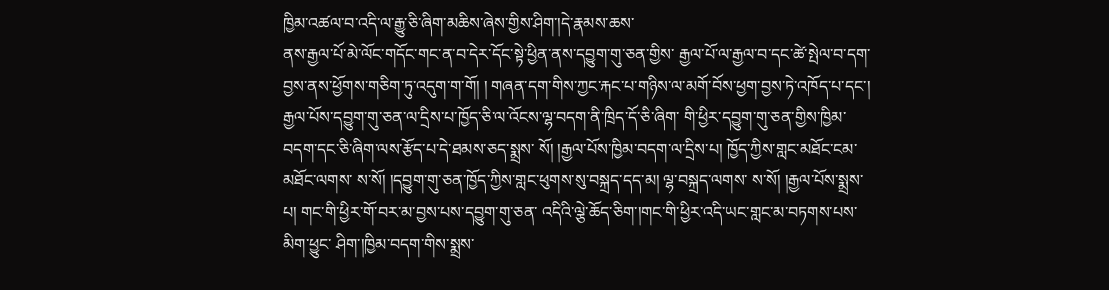ཁྱིམ་འཚལ་བ་འདི་ལ་རྒྱུ་ཅི་ཞིག་མཆིས་ཞེས་གྱིས་ཤིག་།དེ་རྣམས་ཆས་
ནས་རྒྱལ་པོ་མེ་ལོང་གདོང་གང་ན་བ་དེར་དོང་སྟེ་ཕྱིན་ནས་དབྱུག་གུ་ཅན་གྱིས་ རྒྱལ་པོ་ལ་རྒྱལ་བ་དང་ཚེ་སྤེལ་བ་དག་བྱས་ནས་ཕྱོགས་གཅིག་ཏུ་འདུག་ག་གོ། ། གཞན་དག་གིས་ཀྱང་རྐང་པ་གཉིས་ལ་མགོ་བོས་ཕྱག་བྱས་ཏེ་འཁོད་པ་དང་། རྒྱལ་པོས་དབྱུག་གུ་ཅན་ལ་དྲིས་པ་ཁྱོད་ཅི་ལ་འོངས་ལྷ་བདག་ནི་ཁྲིད་དོ་ཅི་ཞིག་ གི་ཕྱིར་དབྱུག་གུ་ཅན་གྱིས་ཁྱིམ་བདག་དང་ཅི་ཞིག་ལས་རྩོད་པ་དེ་ཐམས་ཅད་སྨྲས་ སོ། །རྒྱལ་པོས་ཁྱིམ་བདག་ལ་དྲིས་པ། ཁྱོད་ཀྱིས་གླང་མཐོང་ངམ་མཐོང་ལགས་ ས་སོ། །དབྱུག་གུ་ཅན་ཁྱོད་ཀྱིས་གླང་ཕུགས་སུ་བསྐྲད་དད་མ། ལྷ་བསྐྲད་ལགས་ ས་སོ། །རྒྱལ་པོས་སྨྲས་པ། གང་གི་ཕྱིར་གོ་བར་མ་བྱས་པས་དབྱུག་གུ་ཅན་ འདིའི་ལྕེ་ཆོད་ཅིག་།གང་གི་ཕྱིར་འདི་ཡང་གླང་མ་བཏགས་པས་མིག་ཕྱུང་ ཤིག་།ཁྱིམ་བདག་གིས་སྨྲས་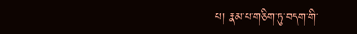པ། རྣམ་པ་གཅིག་ཏུ་བདག་གི་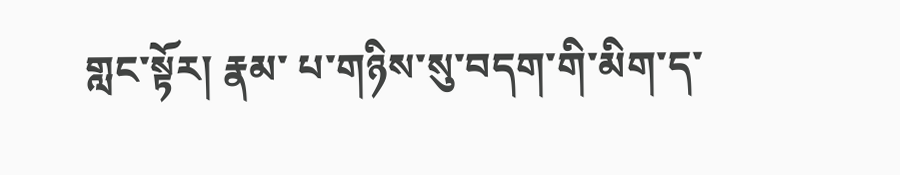གླང་སྟོར། རྣམ་ པ་གཉིས་སུ་བདག་གི་མིག་ད་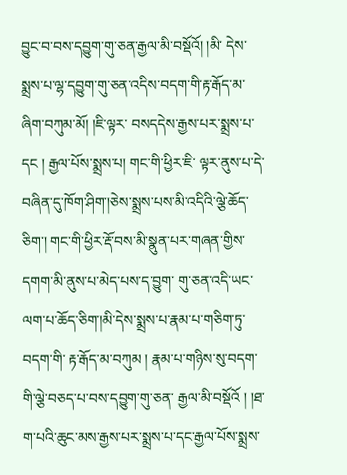བྱུང་བ་བས་དབྱུག་གུ་ཅན་རྒྱལ་མི་བསྡོའོ། །མི་ དེས་སྨྲས་པ་ལྷ་དབྱུག་གུ་ཅན་འདིས་བདག་གི་རྟ་རྒོད་མ་ཞིག་བཀུམ་མོ། །ཇི་ལྟར་ བསདདེས་རྒྱས་པར་སྨྲས་པ་དང ། རྒྱལ་པོས་སྨྲས་པ། གང་གི་ཕྱིར་ཇི་ ལྟར་ནུས་པ་དེ་བཞིན་དུ་ཁོག་ཤིག་།ཅེས་སྨྲས་པས་མི་འདིའི་ལྕེ་ཆོད་ཅིག་། གང་གི་ཕྱིར་རྡོ་བས་མི་སྣུན་པར་གཞན་གྱིས་དགག་མི་ནུས་པ་མེད་པས་ད་བྱུག་ གུ་ཅན་འདི་ཡང་ལག་པ་ཆོད་ཅིག་།མི་དེས་སྨྲས་པ་རྣམ་པ་གཅིག་ཏུ་བདག་གི་ རྟ་རྒོད་མ་བཀུམ ། རྣམ་པ་གཉིས་སུ་བདག་གི་ལྕེ་བཅད་པ་བས་དབྱུག་གུ་ཅན་ རྒྱལ་མི་བསྡོའོ ། །ཐ་ག་པའི་ཆུང་མས་རྒྱས་པར་སྨྲས་པ་དང་རྒྱལ་པོས་སྨྲས་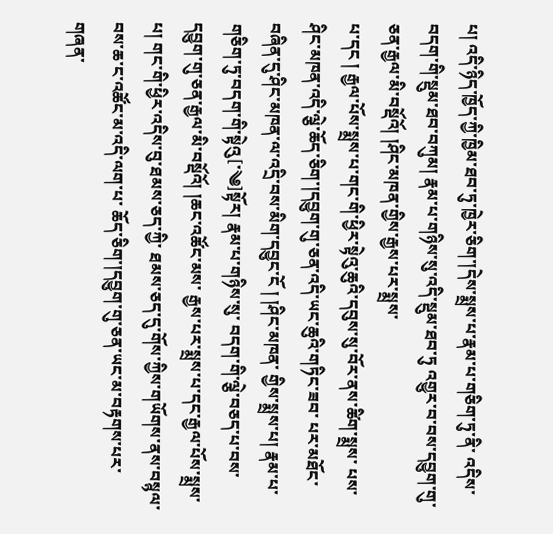པ། འདི་ཉིད་ཁྱོད་ཀྱི་ཁྱིམ་ཐབ་ཏུ་ཁྱེར་ཅིག་།དེས་སྨྲས་པ་རྣམ་པ་གཅིག་ཏུ་ནི་ འདིས་བདག་གི་སྡུམ་ཐབ་བཀུམ། རྣམ་པ་གཉིས་སུ་འདི་སྡུམ་ཐབ་ཏུ འགྱུར་བ་བས་དབྱུག་གུ་ཅན་རྒྱལ་མི་བསྡོའོ། །ཤིང་མཁན་གྱིས་རྒྱས་པར་སྨྲས་
པ་དང ། རྒྱལ་པོས་སྨྲས་པ་གང་གི་ཕྱིར་སྟེའུ་ཆུའི་དབུས་སུ་བོར་ནས་ཚིག་སྨྲས་ པས་ཤིང་མཁན་འདི་ལྕེ་ཆོད་ཅིག་།དབྱུག་གུ་ཅན་འདི་ཡང་ཆུའི་གཏིང་ཟབ་ པར་མཐོང་བཞིན་དུ་ཤིང་མཁན་ལ་འདྲི་བས་མིག་དབྱུང་ངོ ། །ཤིང་མཁན་ གྱིས་སྨྲས་པ། རྣམ་པ་གཅིག་ཏུ་བདག་གི་སྟེའུ[་༄]སྟོར། རྣམ་པ་གཉིས་སུ་ བདག་གི་ལྕེ་བཅད་པ་བས་དབྱུག་གུ་ཅན་རྒྱལ་མི་བསྡོའོ། །ཆང་འཚོང་མས་ རྒྱས་པར་སྨྲས་པ་དང་རྒྱལ་པོས་སྨྲས་པ། གང་གི་ཕྱིར་འདིས་བུ་ཐམས་ཅད་ཀྱི་ ཐམས་ཅད་དུ་གོས་ཀྱིས་གཡོགས་ནས་བསྙལ་བས་ཆ་ང་འཚོང་མ་འདི་ལག་པ་ ཆོད་ཅིག་།དབྱུག་གུ་ཅན་ཡང་མ་བརྟགས་པར་གཞན་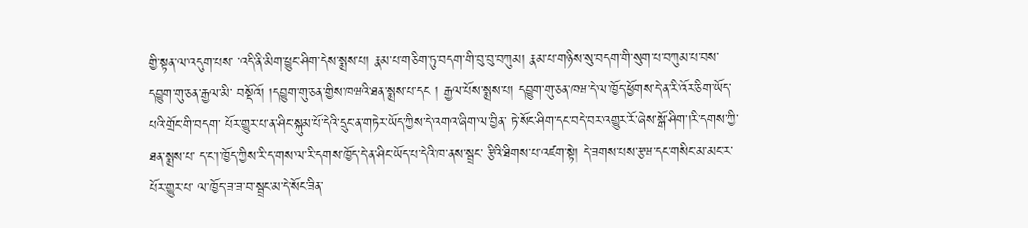གྱི་སྟན་ལ་འདུག་པས་ ་འདི་ནི་མིག་ཕྱུང་ཤིག་དེས་སྨྲས་པ། རྣམ་པ་གཅིག་ཏུ་བདག་གི་བུ་བུ་བཀུམ། རྣམ་པ་གཉིས་སུ་བདག་གི་སུག་པ་བཀུམ་པ་བས་དབྱུག་གུ་ཅན་རྒྱལ་མི་ བསྡོའོ། །དབྱུག་གུ་ཅན་གྱིས་ཁཝའི་ཐན་སྨྲས་པ་དང ། རྒྱལ་པོས་སྨྲས་པ། དབྱུག་གུ་ཅན་ཁཝ་དེ་ལ་ཁྱོད་ཕྱོགས་དེ་ན་རི་འོར་ཅིག་ཡོད་པའི་གྲོང་གི་བདག་ པོར་གྱུར་པ་ན་ཤིང་སྐུམ་པོ་དེའི་དྲུང་ན་གཏེར་ཡོད་ཀྱིས་དེ་འགའ་ཞིག་ལ་བྱིན་ ཏེ་སོང་ཤིག་དང་བདེ་བར་འགྱུར་རོ་ཞེས་སྒོ་ཤིག་།རི་དགས་ཀྱི་ཐན་སྨྲས་པ་ ད་ང་།་ཁྱོད་ཀྱིས་རི་ད་གས་ལ་རི་དགས་ཁྱོད་དེ་ན་ཤིང་ཡོད་པ་དེའི་ཁ་ནས་སྦྲང་ རྩིའི་ཐིགས་པ་འཛག་སྟེ། དེ་ཟགས་པས་རྩཝ་དང་གསིང་མ་མང་ར་པོར་གྱུར་པ་ ལ་ཁྱོད་ཟ་ཟ་བ་སྦྲང་མ་དེ་སོང་ཟིན་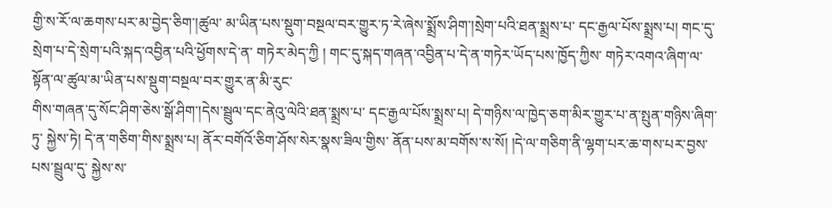གྱི་ས་རོ་ལ་ཆགས་པར་མ་བྱེད་ཅིག་།ཚུལ་ མ་ཡིན་པས་སྡུག་བསྔལ་བར་གྱུར་ཏ་རེ་ཞེས་སྨྲོས་ཤིག་།སྲེག་པའི་ཐན་སྨྲས་པ་ དང་རྒྱལ་པོས་སྨྲས་པ། གང་དུ་སྲེག་པ་དེ་སྲེག་པའི་སྐད་འབྱིན་པའི་ཕྱོགས་དེ་ན་ གཏེར་མེད་ཀྱི ། གང་དུ་སྐད་གཞན་འབྱིན་པ་དེ་ན་གཏེར་ཡོད་པས་ཁྱོད་ཀྱིས་ གཏེར་འགའ་ཞིག་ལ་སྟོན་ལ་ཚུལ་མ་ཡིན་པས་སྡུག་བསྔལ་བར་གྱུར་ན་མི་རུང་
གིས་གཞན་དུ་སོང་ཤིག་ཅེས་སྒོ་ཤིག་།དེས་སྦྲུལ་དང་ནེའུ་ལེའི་ཐན་སྨྲས་པ་ དང་རྒྱལ་པོས་སྨྲས་པ། དེ་གཉིས་ལ་ཁྱེད་ཅག་མིར་གྱུར་པ་ན་སྤུན་གཉིས་ཞིག་ཏུ་ སྐྱེས་ཏེ། དེ་ན་གཅིག་གིས་སྨྲས་པ། ནོར་བགོའོ་ཅིག་ཤོས་སེར་སྣས་ཟིལ་གྱིས་ ནོན་པས་མ་བགོས་ས་སོ། །དེ་ལ་གཅིག་ནི་ལྷག་པར་ཆ་གས་པར་བྱས་པས་སྦྲུལ་དུ་ སྐྱེས་ས་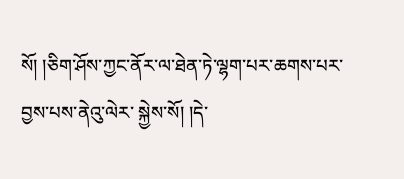སོ། །ཅིག་ཤོས་ཀྱང་ནོར་ལ་ཐེན་ཏེ་ལྷག་པར་ཆགས་པར་བྱས་པས་ནེའུ་ལེར་ སྐྱེས་སོ། །དེ་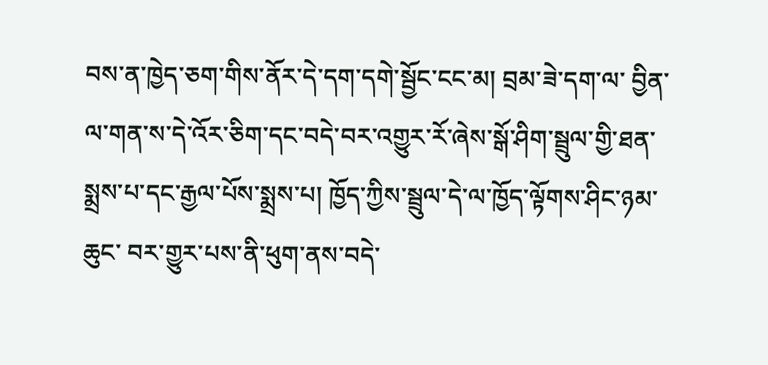བས་ན་ཁྱེད་ཅག་གིས་ནོར་དེ་དག་དགེ་སྦྱོང་ངང་མ། བྲམ་ཟེ་དག་ལ་ བྱིན་ལ་གན་ས་དེ་འོར་ཅིག་དང་བདེ་བར་འགྱུར་རོ་ཞེས་སྒོ་ཤིག་སྦྲུལ་གྱི་ཐན་ སྨྲས་པ་དང་རྒྱལ་པོས་སྨྲས་པ། ཁྱོད་ཀྱིས་སྦྲུལ་དེ་ལ་ཁྱོད་ལྟོགས་ཤིང་ཉམ་ཆུང་ བར་གྱུར་པས་ནི་ཕུག་ནས་བདེ་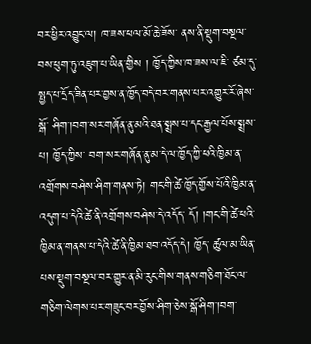བར་ཕྱིར་འབྱུང་ལ། ཁ་ཟས་ཕལ་མོ་ཆེ་ཟོས་ ནས་ནི་སྡུག་བསྔལ་བས་ཕུག་ཏུ་འཇུག་པ་ཡིན་གྱིས ། ཁྱོད་ཀྱིས་ཁ་ཟས་ལ་ཇི་ ཙམ་དུ་སྤྱད་པ་དྲོད་ཟིན་པར་བྱས་ན་ཁྱོད་བདེ་བར་གནས་པར་འགྱུར་རོ་ཞེས་སྒོ་ ཤིག་།བག་སར་གཞོན་ནུ་མའི་ཐན་སྨྲས་པ་དང་རྒྱལ་པོས་སྨྲས་པ། ཁྱོད་ཀྱིས་ བག་སར་གཞོན་ནུ་མ་དེ་ལ་ཁྱོད་ཀྱི་ཕའི་ཁྱིམ་ན་འགྲོགས་བཤེས་ཤིག་གནས་ཏེ། གང་གི་ཚེ་ཁྱོད་གྱོས་པོའི་ཁྱིམ་ན་འདུག་པ་དེའི་ཚེ་ནི་འགྲོགས་བཤེས་དེ་འདོད་ དོ། །གང་གི་ཚེ་ཕའི་ཁྱིམ་ན་གནས་པ་དེའི་ཚེ་ནི་ཁྱིམ་ཐབ་འདོད་དེ། ཁྱོད་ ཚུལ་མ་ཡིན་པས་སྡུག་བསྔལ་བར་གྱུར་ན་མི་རུང་གིས་གནས་གཅིག་ཐོང་ལ་ གཅིག་ལེགས་པར་གཟུང་བར་བྱོས་ཤིག་ཅེས་སྒོ་ཤིག་།བག་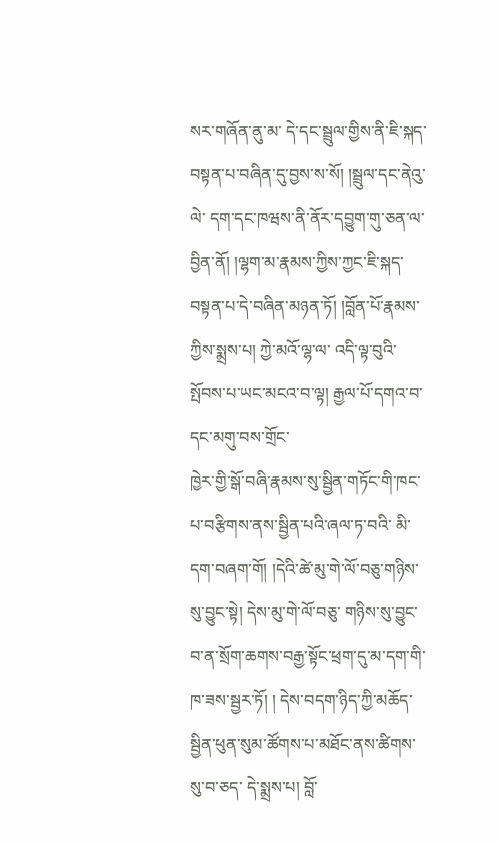སར་གཞོན་ནུ་མ་ དེ་དང་སྦྲུལ་གྱིས་ནི་ཇི་སྐད་བསྟན་པ་བཞིན་དུ་བྱས་ས་སོ། །སྦྲུལ་དང་ནེའུ་ལེ་ དག་དང་ཁཝས་ནི་ནོར་དབྱུག་གུ་ཅན་ལ་བྱིན་ནོ། །ལྷག་མ་རྣམས་ཀྱིས་ཀྱང་ཇི་སྐད་ བསྟན་པ་དེ་བཞིན་མཉན་ཏོ། །བློན་པོ་རྣམས་ཀྱིས་སྨྲས་པ། ཀྱེ་མའོ་ལྷ་ལ་ འདི་ལྟ་བུའི་སྤོབས་པ་ཡང་མངའ་བ་ལྟ། རྒྱལ་པོ་དགའ་བ་དང་མགུ་བས་གྲོང་
ཁྱེར་གྱི་སྒོ་བཞི་རྣམས་སུ་སྦྱིན་གཏོང་གི་ཁང་པ་བརྩིགས་ནས་སྦྱིན་པའི་ཞལ་ཏ་བའི་ མི་དག་བཞག་གོ། །དེའི་ཚེ་མུ་གེ་ལོ་བཅུ་གཉིས་སུ་བྱུང་སྟེ། དེས་མུ་གེ་ལོ་བཅུ་ གཉིས་སུ་བྱུང་བ་ན་སྲོག་ཆགས་བརྒྱ་སྟོང་ཕྲག་དུ་མ་དག་གི་ཁ་ཟས་སྦྱར་ཏོ། ། དེས་བདག་ཉིད་ཀྱི་མཆོད་སྦྱིན་ཕུན་སུམ་ཚོགས་པ་མཐོང་ནས་ཚིགས་སུ་བ་ཅད་ དེ་སྨྲས་པ། བློ་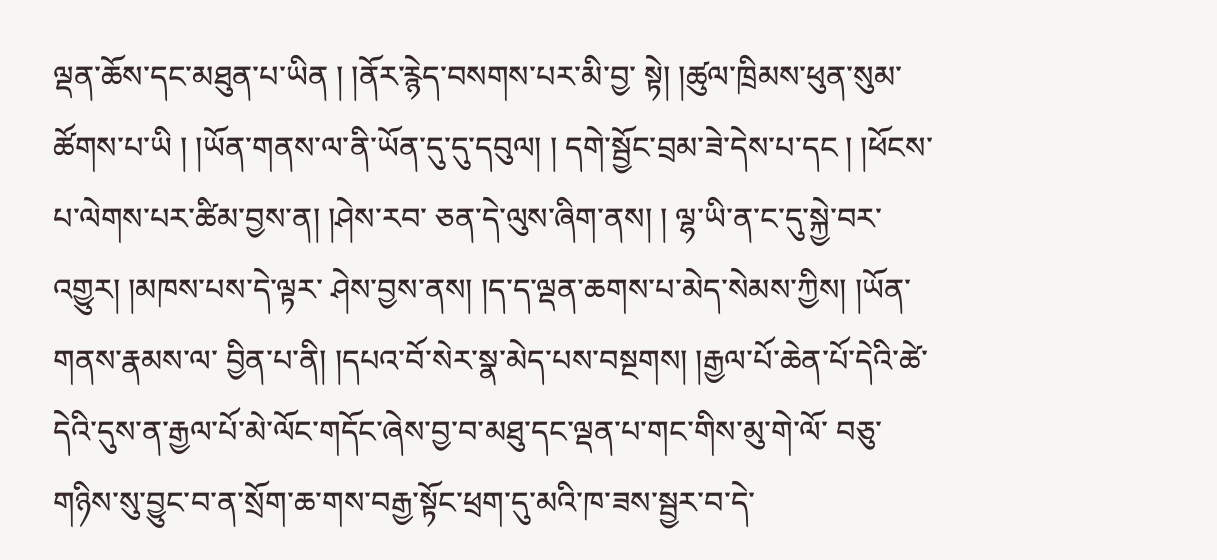ལྡན་ཆོས་དང་མཐུན་པ་ཡིན ། །ནོར་རྙེད་བསགས་པར་མི་བྱ་ སྟེ། །ཚུལ་ཁྲིམས་ཕུན་སུམ་ཚོགས་པ་ཡི ། །ཡོན་གནས་ལ་ནི་ཡོན་དུ་དུ་དབུལ། ། དགེ་སྦྱོང་བྲམ་ཟེ་དེས་པ་དང ། །ཕོངས་པ་ལེགས་པར་ཚིམ་བྱས་ན། །ཤེས་རབ་ ཅན་དེ་ལུས་ཞིག་ནས། ། ལྷ་ཡི་ན་ང་དུ་སྐྱེ་བར་འགྱུར། །མཁས་པས་དེ་ལྟར་ ཤེས་བྱས་ནས། །ད་ད་ལྡན་ཆགས་པ་མེད་སེམས་ཀྱིས། །ཡོན་གནས་རྣམས་ལ་ བྱིན་པ་ནི། །དཔའ་བོ་སེར་སྣ་མེད་པས་བསྔགས། །རྒྱལ་པོ་ཆེན་པོ་དེའི་ཚེ་ དེའི་དུས་ན་རྒྱལ་པོ་མེ་ལོང་གདོང་ཞེས་བྱ་བ་མཐུ་དང་ལྡན་པ་གང་གིས་མུ་གེ་ལོ་ བཅུ་གཉིས་སུ་བྱུང་བ་ན་སྲོག་ཆ་གས་བརྒྱ་སྟོང་ཕྲག་དུ་མའི་ཁ་ཟས་སྦྱར་བ་དེ་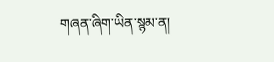གཞན་ཞིག་ཡིན་སྙམ་ན།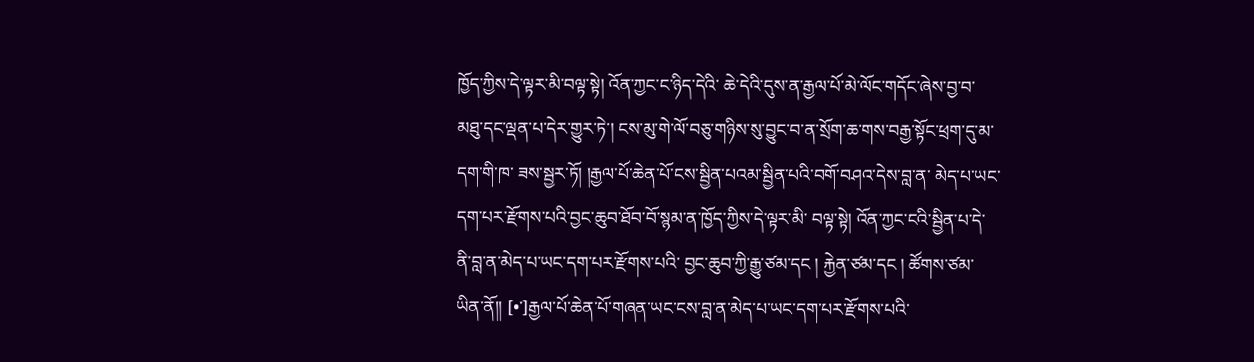ཁྱོད་ཀྱིས་དེ་ལྟར་མི་བལྟ་སྟེ། འོན་ཀྱང་ང་ཉིད་དེའི་ ཆེ་དེའི་དུས་ན་རྒྱལ་པོ་མེ་ལོང་གདོང་ཞེས་བྱ་བ་མཐུ་དང་ལྡན་པ་དེར་གྱུར་ཏེ་། ངས་མུ་གེ་ལོ་བཅུ་གཉིས་སུ་བྱུང་བ་ན་སྲོག་ཆ་གས་བརྒྱ་སྟོང་ཕྲག་དུ་མ་དག་གི་ཁ་ ཟས་སྦྱར་ཏོ། །རྒྱལ་པོ་ཆེན་པོ་ངས་སྦྱིན་པའམ་སྦྱིན་པའི་བགོ་བཤའ་དེས་བླ་ན་ མེད་པ་ཡང་དག་པར་རྫོགས་པའི་བྱང་ཆུབ་ཐོབ་བོ་སྙམ་ན་ཁྱོད་ཀྱིས་དེ་ལྟར་མི་ བལྟ་སྟེ། འོན་ཀྱང་ངའི་སྦྱིན་པ་དེ་ནི་བླ་ན་མེད་པ་ཡང་དག་པར་རྫོགས་པའི་ བྱང་ཆུབ་ཀྱི་རྒྱུ་ཙམ་དང ། རྐྱེན་ཙམ་དང ། ཚོགས་ཙམ་ཡིན་ནོ།། [•་]རྒྱལ་པོ་ཆེན་པོ་གཞན་ཡང་ངས་བླ་ན་མེད་པ་ཡང་དག་པར་རྫོགས་པའི་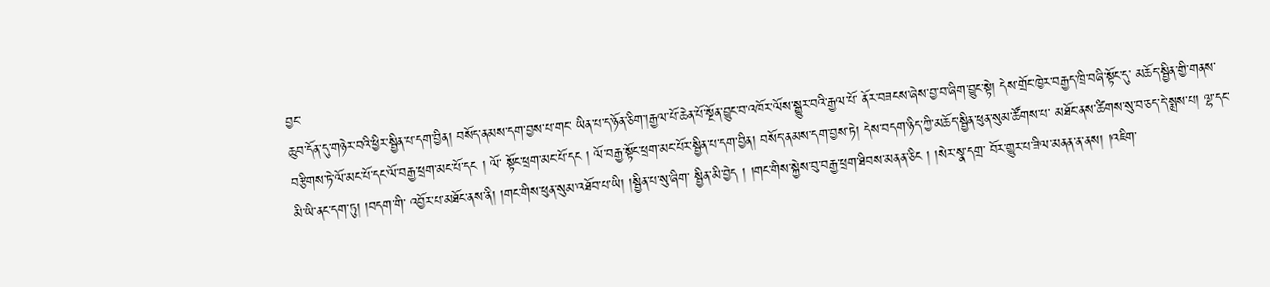བྱང་
ཆུབ་དོན་དུ་གཉེར་བའི་ཕྱིར་སྦྱིན་པ་དག་བྱིན། བསོད་ནམས་དག་བྱས་པ་གང་ ཡིན་པ་ད་ཉོན་ཅིག་།རྒྱལ་པོ་ཆེན་པོ་སྔོན་བྱུང་བ་འཁོར་ལོས་སྒྱུར་བའི་རྒྱལ་པོ་ ནོར་བཟངས་ཞེས་བྱ་བ་ཞིག་བྱུང་སྟེ། དེས་གྲོང་ཁྱེར་བརྒྱད་ཁྲི་བཞི་སྟོང་དུ་ མཆོད་སྦྱིན་གྱི་གནས་བརྩིགས་ཏེ་ལོ་མང་པོ་དང་ལོ་བརྒྱ་ཕྲག་མང་པོ་དང ། ལོ་ སྟོང་ཕྲག་མང་པོ་དང ། ལོ་བརྒྱ་སྟོང་ཕྲག་མང་པོར་སྦྱིན་པ་དག་བྱིན། བསོད་ནམས་དག་བྱས་ཏེ། དེས་བདག་ཉིད་ཀྱི་མཆོད་སྦྱིན་ཕུན་སུམ་ཚོགས་པ་ མཐོང་ནས་ཚིགས་སུ་བ་ཅད་དེ་སྨྲས་པ། ལྷ་དང་མི་ཡི་ནང་དག་ཏུ། །བདག་གི་ འབྱོར་པ་མཐོང་ནས་ནི། །གང་གིས་ཕུན་སུམ་འཐོབ་པ་ཡི། །སྦྱིན་པ་སུ་ཞིག་ སྦྱིན་མི་བྱེད ། །གང་གིས་སྐྱེས་བུ་བརྒྱ་ཕྲག་ཐིབས་མནན་ཅིང ། །སེར་སྣ་དགྲ་ བོར་གྱུར་པ་ཟིལ་མནན་ན་ནས། །འཇིག་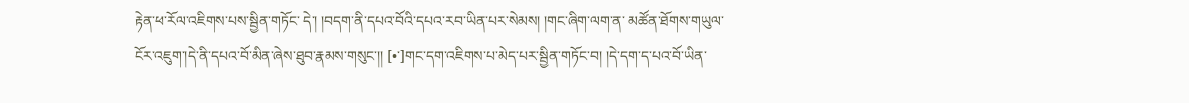རྟེན་ཕ་རོལ་འཇིགས་པས་སྦྱིན་གཏོང་ དེ་། །བདག་ནི་དཔའ་བོའི་དཔའ་རབ་ཡིན་པར་སེམས། །གང་ཞིག་ལག་ན་ མཚོན་ཐོགས་གཡུལ་ངོར་འཇུག་།དེ་ནི་དཔའ་བོ་མིན་ཞེས་ཐུབ་རྣམས་གསུང་།། [•་]གང་དག་འཇིགས་པ་མེད་པར་སྦྱིན་གཏོང་བ། །དེ་དག་ད་པའ་བོ་ཡིན་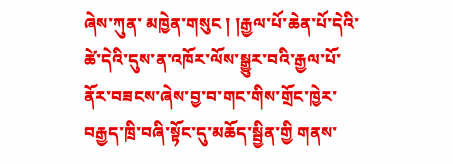ཞེས་ཀུན་ མཁྱེན་གསུང ། །རྒྱལ་པོ་ཆེན་པོ་དེའི་ཚེ་དེའི་དུས་ན་འཁོར་ལོས་སྒྱུར་བའི་རྒྱལ་པོ་ ནོར་བཟངས་ཞེས་བྱ་བ་གང་གིས་གྲོང་ཁྱེར་བརྒྱད་ཁྲི་བཞི་སྟོང་དུ་མཆོད་སྦྱིན་གྱི གནས་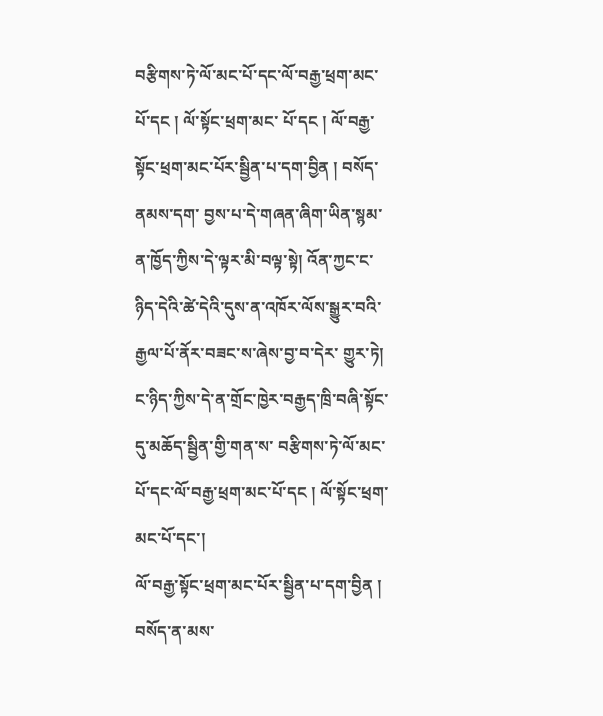བརྩིགས་ཏེ་ལོ་མང་པོ་དང་ལོ་བརྒྱ་ཕྲག་མང་པོ་དང ། ལོ་སྟོང་ཕྲག་མང་ པོ་དང ། ལོ་བརྒྱ་སྟོང་ཕྲག་མང་པོར་སྦྱིན་པ་དག་བྱིན ། བསོད་ནམས་དག་ བྱས་པ་དེ་གཞན་ཞིག་ཡིན་སྙམ་ན་ཁྱོད་ཀྱིས་དེ་ལྟར་མི་བལྟ་སྟེ། འོན་ཀྱང་ང་ ཉིད་དེའི་ཚེ་དེའི་དུས་ན་འཁོར་ལོས་སྒྱུར་བའི་རྒྱལ་པོ་ནོར་བཟང་ས་ཞེས་བྱ་བ་དེར་ གྱུར་ཏེ། ང་ཉིད་ཀྱིས་དེ་ན་གྲོང་ཁྱེར་བརྒྱད་ཁྲི་བཞི་སྟོང་དུ་མཆོད་སྦྱིན་གྱི་གན་ས་ བརྩིགས་ཏེ་ལོ་མང་པོ་དང་ལོ་བརྒྱ་ཕྲག་མང་པོ་དང ། ལོ་སྟོང་ཕྲག་མང་པོ་དང་།
ལོ་བརྒྱ་སྟོང་ཕྲག་མང་པོར་སྦྱིན་པ་དག་བྱིན ། བསོད་ན་མས་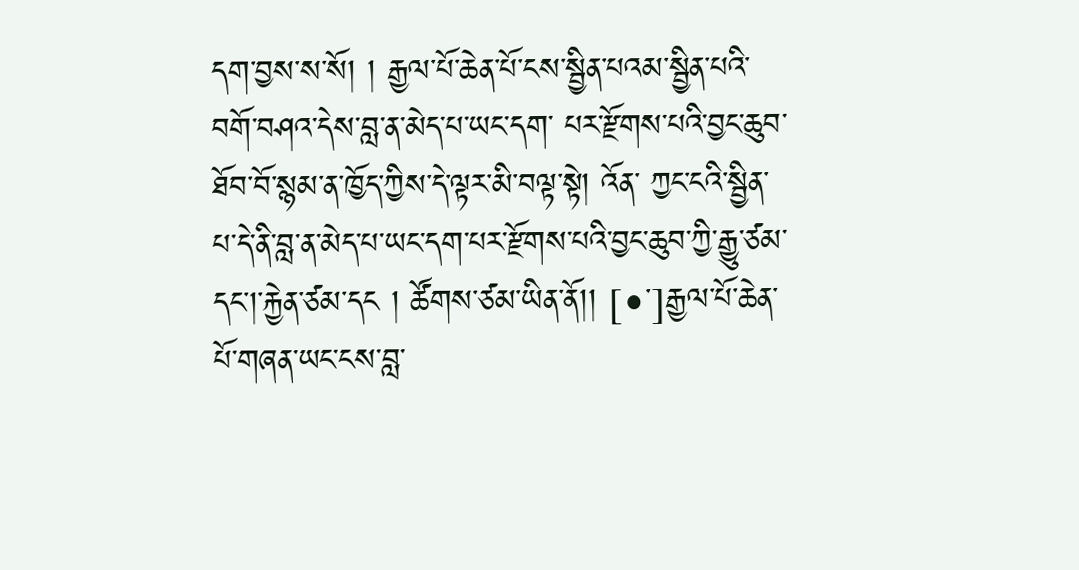དག་བྱས་ས་སོ། ། རྒྱལ་པོ་ཆེན་པོ་ངས་སྦྱིན་པའམ་སྦྱིན་པའི་བགོ་བཤའ་དེས་བླ་ན་མེད་པ་ཡང་དག་ པར་རྫོགས་པའི་བྱང་ཆུབ་ཐོབ་བོ་སྙམ་ན་ཁྱོད་ཀྱིས་དེ་ལྟར་མི་བལྟ་སྟེ། འོན་ ཀྱང་ངའི་སྦྱིན་པ་དེ་ནི་བླ་ན་མེད་པ་ཡང་དག་པར་རྫོགས་པའི་བྱང་ཆུབ་ཀྱི་རྒྱུ་ཙམ་ དང་།་རྐྱེན་ཙམ་དང ། ཚོགས་ཙམ་ཡིན་ནོ།། [•་]རྒྱལ་པོ་ཆེན་པོ་གཞན་ཡང་ངས་བླ་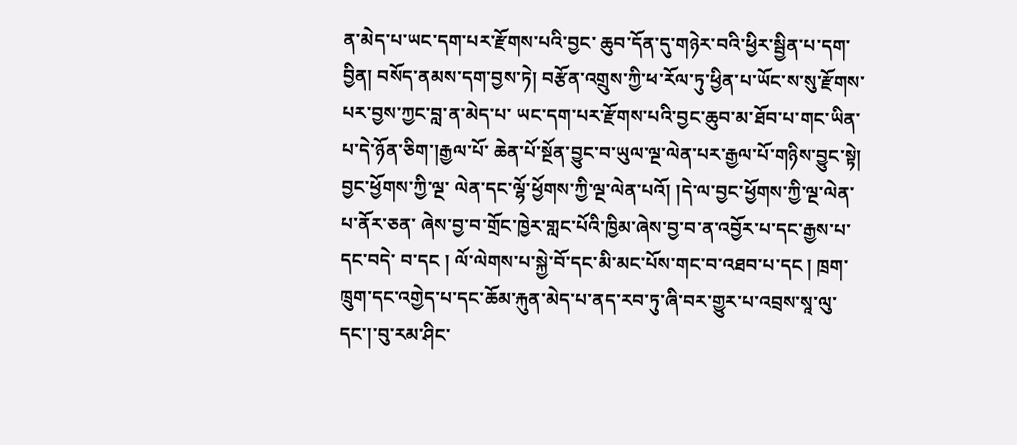ན་མེད་པ་ཡང་དག་པར་རྫོགས་པའི་བྱང་ ཆུབ་དོན་དུ་གཉེར་བའི་ཕྱིར་སྦྱིན་པ་དག་བྱིན། བསོད་ནམས་དག་བྱས་ཏེ། བརྩོན་འགྲུས་ཀྱི་ཕ་རོལ་ཏུ་ཕྱིན་པ་ཡོང་ས་སུ་རྫོགས་པར་བྱས་ཀྱང་བླ་ན་མེད་པ་ ཡང་དག་པར་རྫོགས་པའི་བྱང་ཆུབ་མ་ཐོབ་པ་གང་ཡིན་པ་དེ་ཉོན་ཅིག་།རྒྱལ་པོ་ ཆེན་པོ་སྔོན་བྱུང་བ་ཡུལ་ལྔ་ལེན་པར་རྒྱལ་པོ་གཉིས་བྱུང་སྟེ། བྱང་ཕྱོགས་ཀྱི་ལྔ་ ལེན་དང་ལྷོ་ཕྱོགས་ཀྱི་ལྔ་ལེན་པའོ། །དེ་ལ་བྱང་ཕྱོགས་ཀྱི་ལྔ་ལེན་པ་ནོར་ཅན་ ཞེས་བྱ་བ་གྲོང་ཁྱེར་གླང་པོའི་ཁྱིམ་ཞེས་བྱ་བ་ན་འབྱོར་པ་དང་རྒྱས་པ་དང་བདེ་ བ་དང ། ལོ་ལེགས་པ་སྐྱེ་བོ་དང་མི་མང་པོས་གང་བ་འཐབ་པ་དང ། ཁྲག་ ཁྲུག་དང་འགྱེད་པ་དང་ཆོམ་རྐུན་མེད་པ་ནད་རབ་ཏུ་ཞི་བར་གྱུར་པ་འབྲས་སཱ་ལུ་ དང་།་བུ་རམ་ཤིང་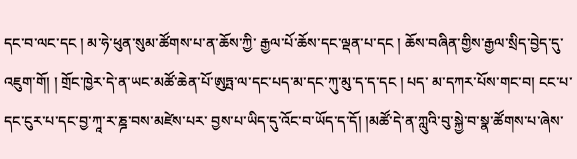དང་བ་ལང་དང ། མ་ཧེ་ཕུན་སུམ་ཚོགས་པ་ན་ཆོས་ཀྱི་ རྒྱལ་པོ་ཆོས་དང་ལྡན་པ་དང ། ཆོས་བཞིན་གྱིས་རྒྱལ་སྲིད་བྱེད་དུ་འཇུག་གོ། ། གྲོང་ཁྱེར་དེ་ན་ཡང་མཚོ་ཆེན་པོ་ཨུཏྤ་ལ་དང་པད་མ་དང་ཀུ་མུ་ད་ད་དང ། པད་ མ་དཀར་པོས་གང་བ། ངང་པ་དང་ངུར་པ་དང་བྱ་ཀཱ་ར་ཎྜ་བས་མཛེས་པར་ བྱས་པ་ཡིད་དུ་འོང་བ་ཡོད་ད་དོ། །མཚོ་དེ་ན་ཀླུའི་བུ་སྐྱེ་བ་སྣ་ཚོགས་པ་ཞེས་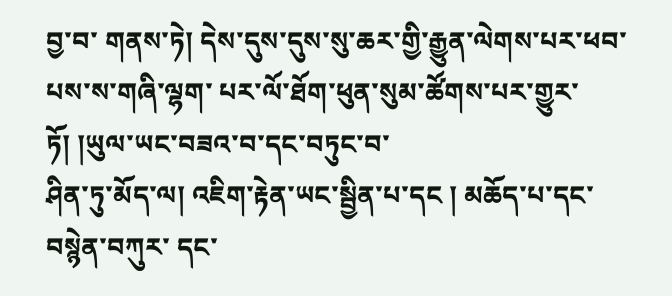བྱ་བ་ གནས་ཏེ། དེས་དུས་དུས་སུ་ཆར་གྱི་རྒྱུན་ལེགས་པར་ཕབ་པས་ས་གཞི་ལྷག་ པར་ལོ་ཐོག་ཕུན་སུམ་ཚོགས་པར་གྱུར་ཏོ། །ཡུལ་ཡང་བཟའ་བ་དང་བཏུང་བ་
ཤིན་ཏུ་མོད་ལ། འཇིག་རྟེན་ཡང་སྦྱིན་པ་དང ། མཆོད་པ་དང་བསྙེན་བཀུར་ དང་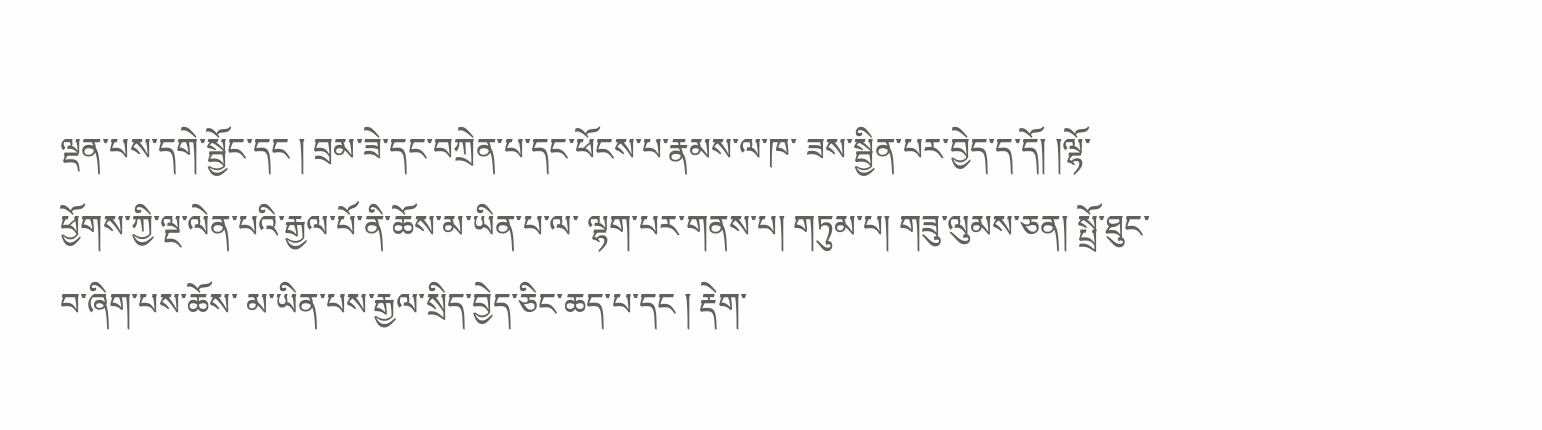ལྡན་པས་དགེ་སྦྱོང་དང ། བྲམ་ཟེ་དང་བཀྲེན་པ་དང་ཕོངས་པ་རྣམས་ལ་ཁ་ ཟས་སྦྱིན་པར་བྱེད་ད་དོ། །ལྷོ་ཕྱོགས་ཀྱི་ལྔ་ལེན་པའི་རྒྱལ་པོ་ནི་ཆོས་མ་ཡིན་པ་ལ་ ལྷག་པར་གནས་པ། གཏུམ་པ། གཟུ་ལུམས་ཅན། སྤྲོ་ཐུང་བ་ཞིག་པས་ཆོས་ མ་ཡིན་པས་རྒྱལ་སྲིད་བྱེད་ཅིང་ཆད་པ་དང ། རྡེག་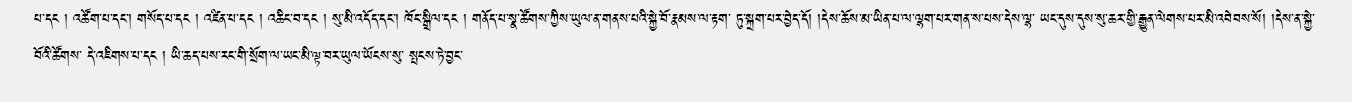པ་དང ། འཚོག་པ་དང་། གསོད་པ་དང ། འཛིན་པ་དང ། འཆིང་བ་དང ། སུ་མི་འདོད་དང་། ཁོང་སྒྲིལ་དང ། གནོད་པ་སྣ་ཚོགས་ཀྱིས་ཡུལ་ན་གནས་པའི་སྐྱེ་བོ་རྣམས་ལ་རྟག་ ཏུ་སྐྲག་པར་བྱེད་དོ། །དེས་ཆོས་མ་ཡིན་པ་ལ་ལྷག་པར་གན་ས་པས་དེས་ལྷ་ ཡང་དུས་དུས་སུ་ཆར་གྱི་རྒྱུན་ལེགས་པར་མི་འབེབས་སོ། །དེས་ན་སྐྱེ་བོའི་ཚོགས་ དེ་འཇིགས་པ་དང ། ཡི་ཆད་པས་རང་གི་སྲོག་ལ་ཡང་མི་ལྟ་བར་ཡུལ་ཡོངས་སུ་ སྤངས་ཏེ་བྱང་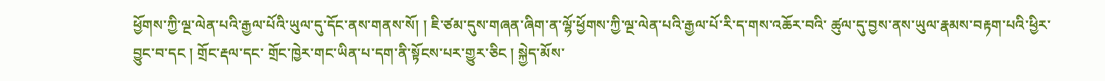ཕྱོགས་ཀྱི་ལྔ་ལེན་པའི་རྒྱལ་པོའི་ཡུལ་དུ་དོང་ནས་གནས་སོ། ། ཇི་ཙམ་དུས་གཞན་ཞིག་ན་ལྷོ་ཕྱོགས་ཀྱི་ལྔ་ལེན་པའི་རྒྱལ་པོ་རི་ད་གས་འཆོར་བའི་ ཚུལ་དུ་བྱས་ནས་ཡུལ་རྣམས་བརྟག་པའི་ཕྱིར་བྱུང་བ་དང ། གྲོང་རྡལ་དང་ གྲོང་ཁྱེར་གང་ཡིན་པ་དག་ནི་སྟོངས་པར་གྱུར་ཅིང ། སྐྱེད་མོས་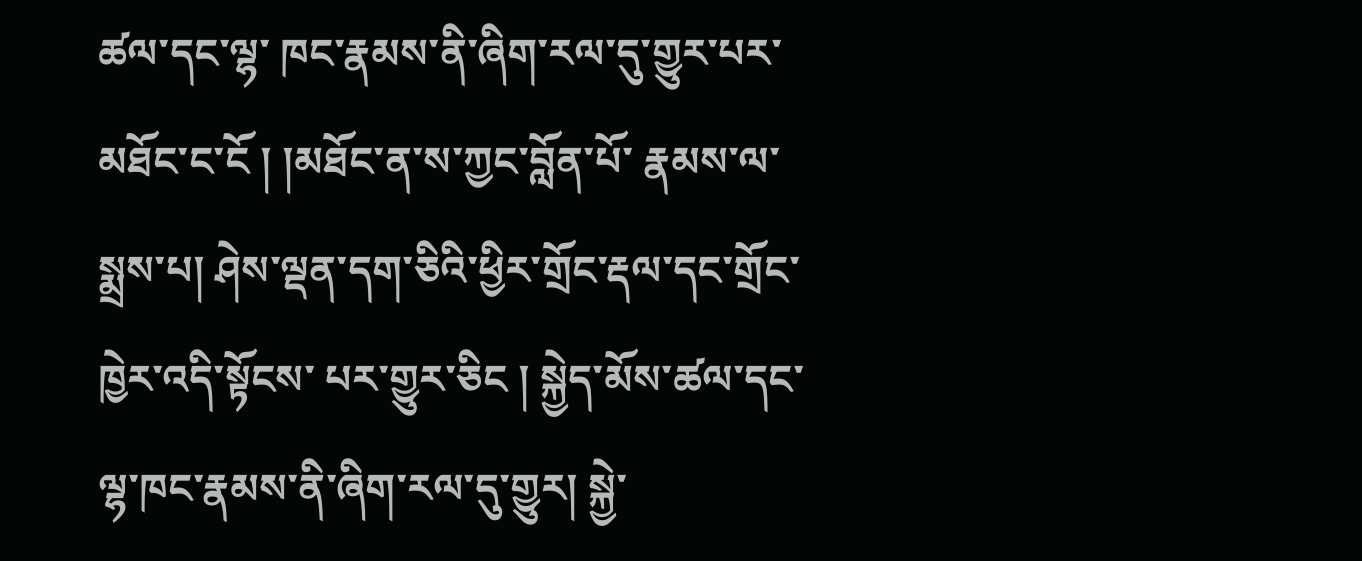ཚལ་དང་ལྷ་ ཁང་རྣམས་ནི་ཞིག་རལ་དུ་གྱུར་པར་མཐོང་ང་ངོ ། །མཐོང་ན་ས་ཀྱང་བློན་པོ་ རྣམས་ལ་སྨྲས་པ། ཤེས་ལྡན་དག་ཅིའི་ཕྱིར་གྲོང་རྡལ་དང་གྲོང་ཁྱེར་འདི་སྟོངས་ པར་གྱུར་ཅིང ། སྐྱེད་མོས་ཚལ་དང་ལྷ་ཁང་རྣམས་ནི་ཞིག་རལ་དུ་གྱུར། སྐྱེ་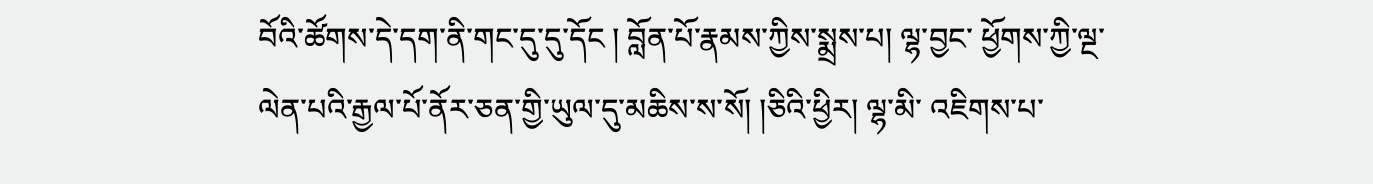བོའི་ཚོགས་དེ་དག་ནི་གང་དུ་དུ་དོང ། བློན་པོ་རྣམས་ཀྱིས་སྨྲས་པ། ལྷ་བྱང་ ཕྱོགས་ཀྱི་ལྔ་ལེན་པའི་རྒྱལ་པོ་ནོར་ཅན་གྱི་ཡུལ་དུ་མཆིས་ས་སོ། །ཅིའི་ཕྱིར། ལྷ་མི་ འཇིགས་པ་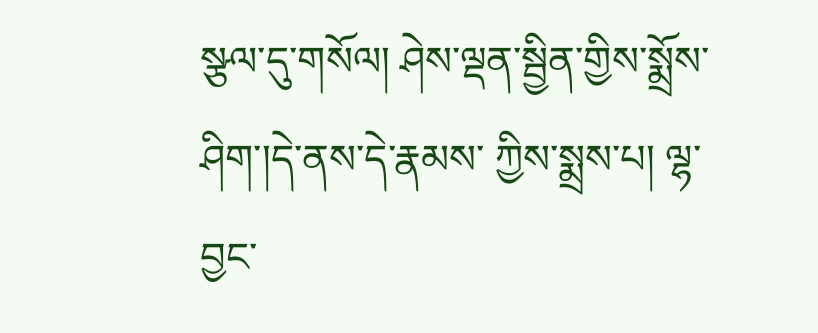སྩལ་དུ་གསོལ། ཤེས་ལྡན་སྦྱིན་གྱིས་སྨྲོས་ཤིག་།དེ་ནས་དེ་རྣམས་ ཀྱིས་སྨྲས་པ། ལྷ་བྱང་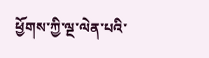ཕྱོགས་ཀྱི་ལྔ་ལེན་པའི་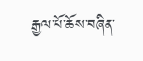རྒྱལ་པོ་ཆོས་བཞིན་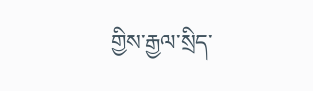གྱིས་རྒྱལ་སྲིད་